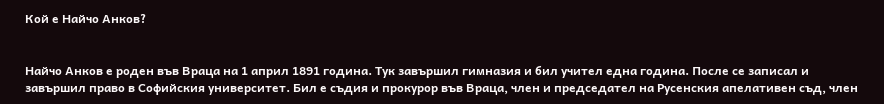Кой е Найчо Анков?


Найчо Анков е роден във Враца на 1 април 1891 година. Тук завършил гимназия и бил учител една година. После се записал и завършил право в Софийския университет. Бил е съдия и прокурор във Враца, член и председател на Русенския апелативен съд, член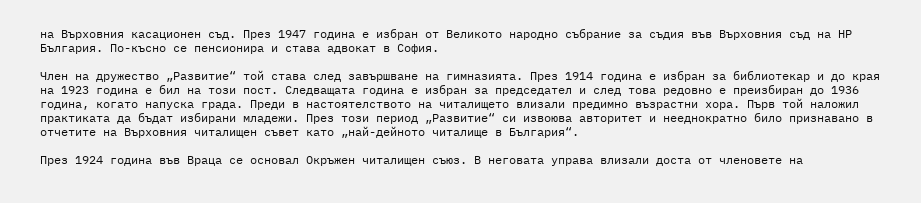на Върховния касационен съд. През 1947 година е избран от Великото народно събрание за съдия във Върховния съд на НР България. По-късно се пенсионира и става адвокат в София.

Член на дружество „Развитие“ той става след завършване на гимназията. През 1914 година е избран за библиотекар и до края на 1923 година е бил на този пост. Следващата година е избран за председател и след това редовно е преизбиран до 1936 година, когато напуска града. Преди в настоятелството на читалището влизали предимно възрастни хора. Първ той наложил практиката да бъдат избирани младежи. През този период „Развитие“ си извоюва авторитет и нееднократно било признавано в отчетите на Върховния читалищен съвет като „най-дейното читалище в България“.

През 1924 година във Враца се основал Окръжен читалищен съюз. В неговата управа влизали доста от членовете на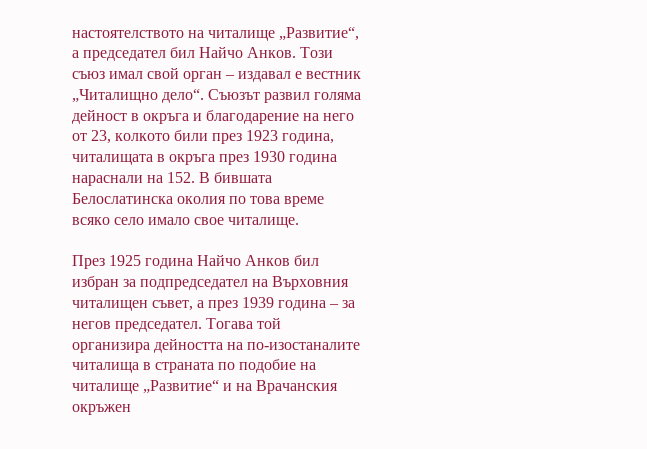настоятелството на читалище „Развитие“, а председател бил Найчо Анков. Този съюз имал свой орган – издавал е вестник „Читалищно дело“. Съюзът развил голяма дейност в окръга и благодарение на него от 23, колкото били през 1923 година, читалищата в окръга през 1930 година нараснали на 152. В бившата Белослатинска околия по това време всяко село имало свое читалище.

През 1925 година Найчо Анков бил избран за подпредседател на Върховния читалищен съвет, а през 1939 година – за негов председател. Тогава той организира дейността на по-изостаналите читалища в страната по подобие на читалище „Развитие“ и на Врачанския окръжен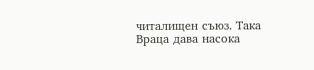читалищен съюз. Така Враца дава насока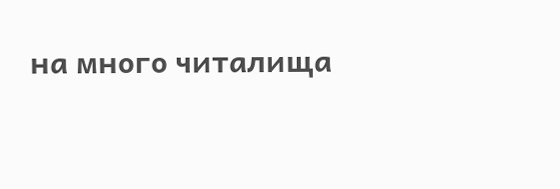на много читалища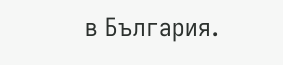в България.